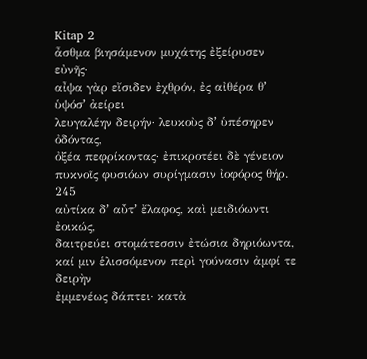Kitap 2
ἆσθμα βιησάμενον μυχάτης ἐξείρυσεν εὐνῆς·
αἶψα γὰρ εἴσιδεν ἐχθρόν, ἐς αἰθέρα θʼ ὑψόσʼ ἀείρει
λευγαλέην δειρήν· λευκοὺς δʼ ὑπέσηρεν ὀδόντας,
ὀξέα πεφρίκοντας· ἐπικροτέει δὲ γένειον
πυκνοῖς φυσιόων συρίγμασιν ἰοφόρος θήρ.
245
αὐτίκα δʼ αὖτʼ ἔλαφος, καὶ μειδιόωντι ἐοικώς,
δαιτρεύει στομάτεσσιν ἐτώσια δηριόωντα,
καί μιν ἑλισσόμενον περὶ γούνασιν ἀμφί τε δειρὴν
ἐμμενέως δάπτει· κατὰ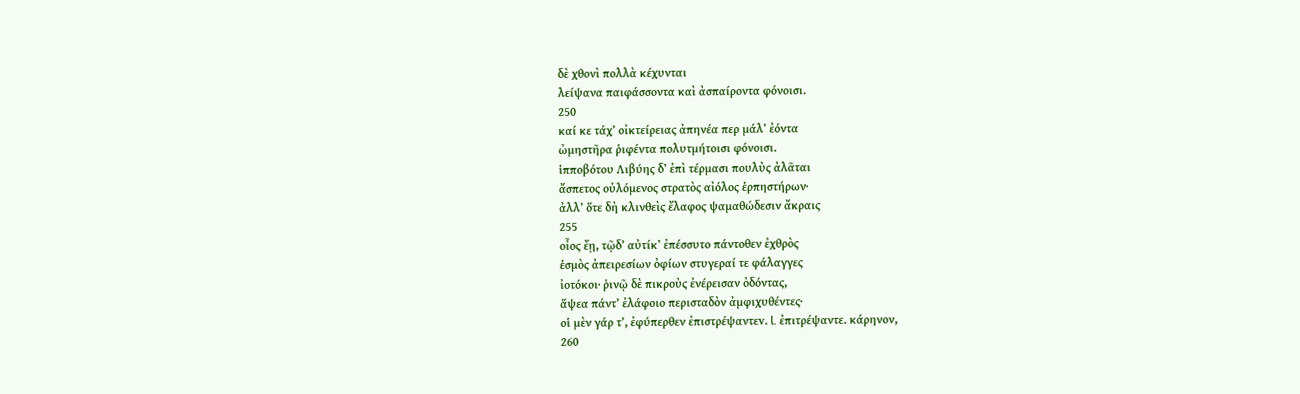δὲ χθονὶ πολλὰ κέχυνται
λείψανα παιφάσσοντα καὶ ἀσπαίροντα φόνοισι.
250
καί κε τάχʼ οἰκτείρειας ἀπηνέα περ μάλʼ ἐόντα
ὠμηστῆρα ῥιφέντα πολυτμήτοισι φόνοισι.
ἱπποβότου Λιβύης δʼ ἐπὶ τέρμασι πουλὺς ἀλᾶται
ἄσπετος οὐλόμενος στρατὸς αἰόλος ἑρπηστήρων·
ἀλλʼ ὅτε δὴ κλινθεὶς ἔλαφος ψαμαθώδεσιν ἄκραις
255
οἶος ἔῃ, τῷδʼ αὐτίκʼ ἐπέσσυτο πάντοθεν ἐχθρὸς
ἑσμὸς ἀπειρεσίων ὀφίων στυγεραί τε φάλαγγες
ἰοτόκοι· ῥινῷ δὲ πικροὺς ἐνέρεισαν ὀδόντας,
ἅψεα πάντʼ ἐλάφοιο περισταδὸν ἀμφιχυθέντες·
οἱ μὲν γάρ τʼ, ἐφύπερθεν ἐπιστρέψαντεv. l. ἐπιτρέψαντε. κάρηνον,
260